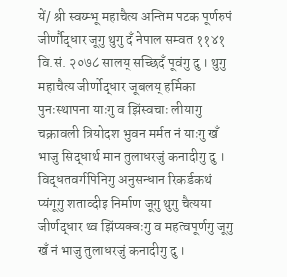यें/ श्री स्वय्म्भू महाचैत्य अन्तिम पटक पूर्णरुपं जीर्णौद्धार जूगु थुगु दँ नेपाल सम्वत ११४१ वि.सं. २०७८ सालय् सच्छिदँ पूवंगु दु । थुगु महाचैत्य जीर्णोद्धार जूबलय् हर्मिका पुनःस्थापना याःगु व झिंस्वचाः लीयागु चक्रावली त्रियोदश भुवन मर्मत नं याःगु खँ भाजु सिद्धार्थ मान तुलाधरजुं कनादीगु दु । विद्धतवर्गपिनिगु अनुसन्धान रिकर्डकथं प्यंगूगु शताव्दीइ निर्माण जूगु थुगु चैत्यया जीर्णद्धार थ्व झिंप्यक्वःगु व महत्वपूर्णगु जूगु खँ नं भाजु तुलाधरजुं कनादीगु दु ।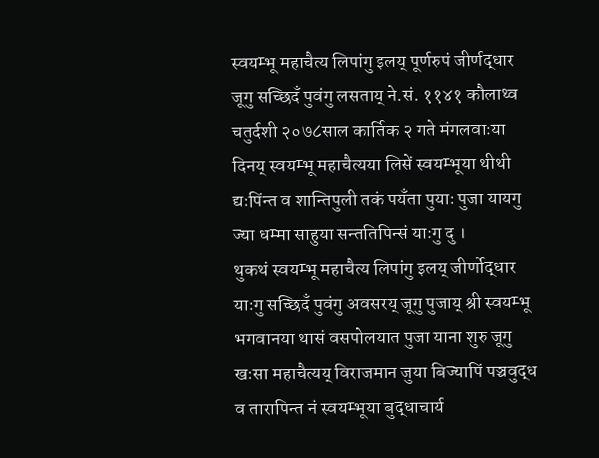स्वयम्भू महाचैत्य लिपांगु इलय् पूर्णरुपं जीर्णद्धार जूगु सच्छिदँ पुवंगु लसताय् ने.सं. ११४१ कौलाथ्व चतुर्दशी २०७८साल कार्तिक २ गते मंगलवाःया दिनय् स्वयम्भू महाचैत्यया लिसें स्वयम्भूया थीथी द्यःपिंन्त व शान्तिपुली तकं पयँता पुयाः पुजा यायगु ज्या धम्मा साहुया सन्ततिपिन्सं याःगु दु ।
थुकथं स्वयम्भू महाचैत्य लिपांगु इलय् जीर्णोद्धार याःगु सच्छिदँ पुवंगु अवसरय् जूगु पुजाय् श्री स्वयम्भू भगवानया थासं वसपोलयात पुजा याना शुरु जूगु खःसा महाचैत्यय् विराजमान जुया बिज्यापिं पञ्चवुद्ध व तारापिन्त नं स्वयम्भूया बुद्धाचार्य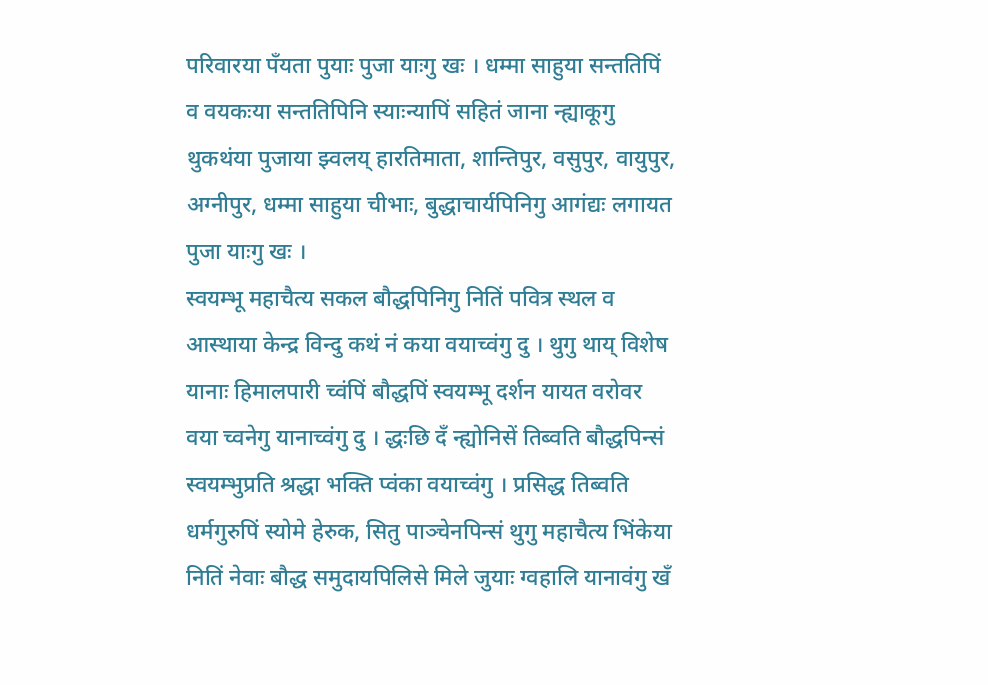परिवारया पँयता पुयाः पुजा याःगु खः । धम्मा साहुया सन्ततिपिं व वयकःया सन्ततिपिनि स्याःन्यापिं सहितं जाना न्ह्याकूगु थुकथंया पुजाया झ्वलय् हारतिमाता, शान्तिपुर, वसुपुर, वायुपुर, अग्नीपुर, धम्मा साहुया चीभाः, बुद्धाचार्यपिनिगु आगंद्यः लगायत पुजा याःगु खः ।
स्वयम्भू महाचैत्य सकल बौद्धपिनिगु नितिं पवित्र स्थल व आस्थाया केन्द्र विन्दु कथं नं कया वयाच्वंगु दु । थुगु थाय् विशेष यानाः हिमालपारी च्वंपिं बौद्धपिं स्वयम्भू दर्शन यायत वरोवर वया च्वनेगु यानाच्वंगु दु । द्धःछि दँ न्ह्योनिसें तिब्वति बौद्धपिन्सं स्वयम्भुप्रति श्रद्धा भक्ति प्वंका वयाच्वंगु । प्रसिद्ध तिब्वति धर्मगुरुपिं स्योमे हेरुक, सितु पाञ्चेनपिन्सं थुगु महाचैत्य भिंकेया नितिं नेवाः बौद्ध समुदायपिलिसे मिले जुयाः ग्वहालि यानावंगु खँ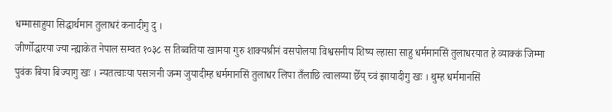धम्मासाहुया सिद्धार्थमान तुलाधरं कनादीगु दु ।
जीर्णोद्धारया ज्या न्ह्याकेत नेपाल सम्वत १०३८ स तिब्वतिया खामया गुरु शाक्यश्रीनं वसपोलया विश्वसनीय शिष्य ल्हासा साहु धर्ममानसिं तुलाधरयात हे व्याक्कं जिम्मा पुवंक बिया बिज्यागु खः । न्यतत्वाःया पसःननी जन्म जुयादीम्ह धर्ममानसिं तुलाधर लिपा तँलाछि त्वालय्या छेँय् च्वं झायादीगु खः । थुम्ह धर्ममानसिं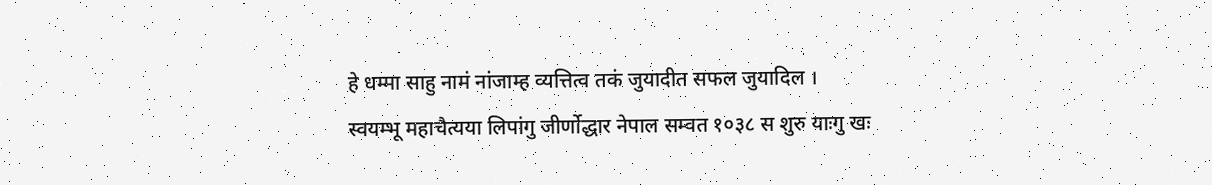हे धम्मा साहु नामं नांजाम्ह व्यत्तित्व तकं जुयादीत सफल जुयादिल ।
स्वयम्भू महाचैत्यया लिपांगु जीर्णोद्धार नेपाल सम्वत १०३८ स शुरु याःगु खः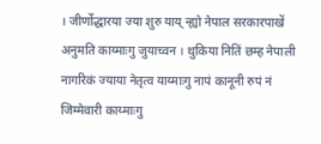। जीर्णोद्धारया ज्या शुरु याय् न्ह्यो नेपाल सरकारपाखें अनुमति काय्माःगु जुयाच्वन । थुकिया नितिं छम्ह नेपाली नागरिकं ज्याया नेतृत्व याय्माःगु नापं कानूनी रुपं नं जिम्मेवारी काय्माःगु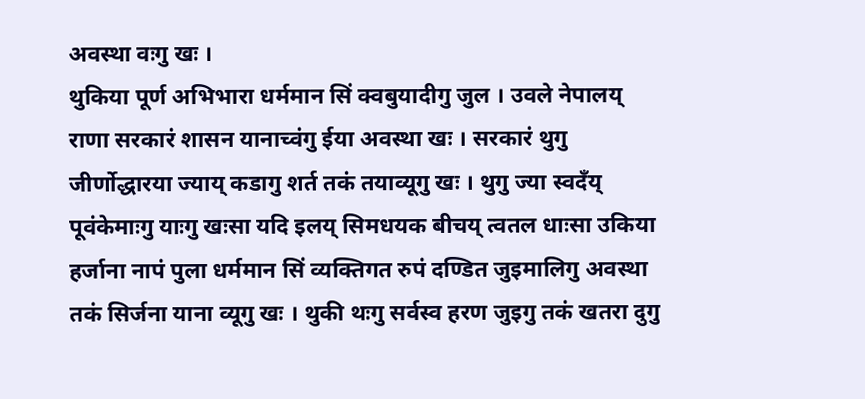अवस्था वःगु खः ।
थुकिया पूर्ण अभिभारा धर्ममान सिं क्वबुयादीगु जुल । उवले नेपालय् राणा सरकारं शासन यानाच्वंगु ईया अवस्था खः । सरकारं थुगु जीर्णोद्धारया ज्याय् कडागु शर्त तकं तयाव्यूगु खः । थुगु ज्या स्वदँय् पूवंकेमाःगु याःगु खःसा यदि इलय् सिमधयक बीचय् त्वतल धाःसा उकिया हर्जाना नापं पुला धर्ममान सिं व्यक्तिगत रुपं दण्डित जुइमालिगु अवस्था तकं सिर्जना याना व्यूगु खः । थुकी थःगु सर्वस्व हरण जुइगु तकं खतरा दुगु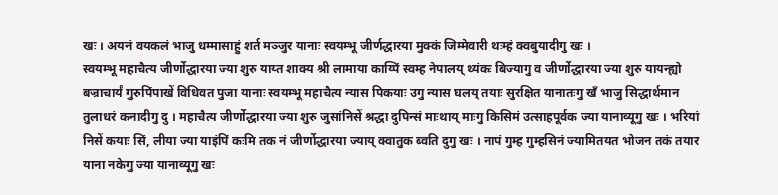खः । अयनं वयकलं भाजु धम्मासाहुं शर्त मञ्जुर यानाः स्वयम्भू जीर्णद्धारया मुक्कं जिम्मेवारी थःम्हं क्वबुयादीगु खः ।
स्वयम्भू महाचैत्य जीर्णोद्धारया ज्या शुरु याय्त शाक्य श्री लामाया काय्पिं स्वम्ह नेपालय् थ्यंकः बिज्यागु व जीर्णोद्धारया ज्या शुरु यायन्ह्यो बज्राचार्यं गुरुपिंपाखें विधिवत पुजा यानाः स्वयम्भू महाचैत्य न्यास पिकयाः उगु न्यास घलय् तयाः सुरक्षित यानातःगु खँ भाजु सिद्धार्थमान तुलाधरं कनादीगु दु । महाचैत्य जीर्णोद्धारया ज्या शुरु जुसांनिसें श्रद्धा दुपिन्सं माःथाय् माःगु किसिमं उत्साहपूर्वक ज्या यानाव्यूगु खः । भरियां निसें कयाः सिं, लीया ज्या याइंपिं कःमि तक नं जीर्णोद्धारया ज्याय् क्वातुक ब्वति दुगु खः । नापं गुम्ह गुम्हसिनं ज्यामितयत भोजन तकं तयार याना नकेगु ज्या यानाव्यूगु खः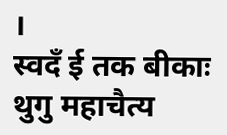।
स्वदँ ई तक बीकाः थुगु महाचैत्य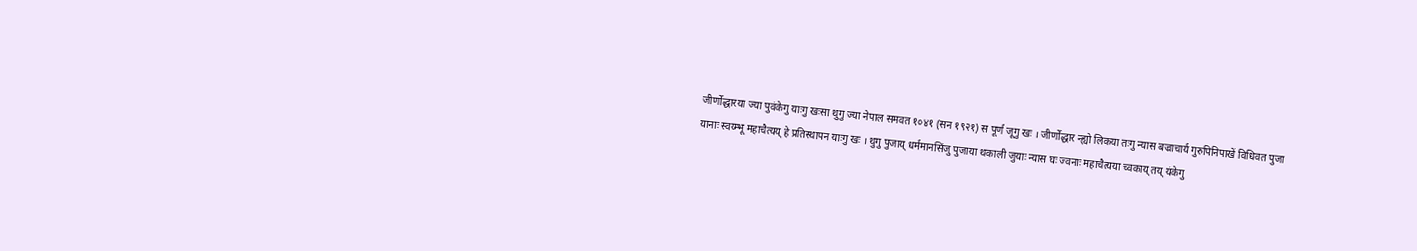जीर्णोद्धारया ज्या पुवंकेगु याःगु खःसा थुगु ज्या नेपाल समवत १०४१ (सन १९२१) स पूर्ण जूगु खः । जीर्णोद्धार न्ह्यो लिकया तःगु न्यास बज्राचार्य गुरुपिनिपाखें विधिवत पुजा यानाः स्वय्म्भू महाचैत्यय् हे प्रतिस्थापन याःगु खः । थुगु पुजाय् धर्ममानसिंजु पुजाया थकाली जुयाः न्यास घः ज्वनाः महाचैत्यया च्वकाय् तय् यंकेगु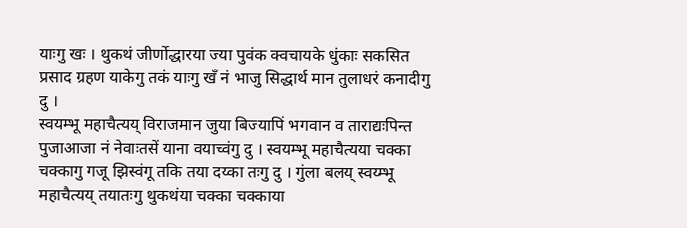याःगु खः । थुकथं जीर्णोद्धारया ज्या पुवंक क्वचायके धुंकाः सकसित प्रसाद ग्रहण याकेगु तकं याःगु खँ नं भाजु सिद्धार्थ मान तुलाधरं कनादीगु दु ।
स्वयम्भू महाचैत्यय् विराजमान जुया बिज्यापिं भगवान व ताराद्यःपिन्त पुजाआजा नं नेवाःतसें याना वयाच्वंगु दु । स्वयम्भू महाचैत्यया चक्का चक्कागु गजू झिस्वंगू तकि तया दय्का तःगु दु । गुंला बलय् स्वय्म्भू महाचैत्यय् तयातःगु थुकथंया चक्का चक्काया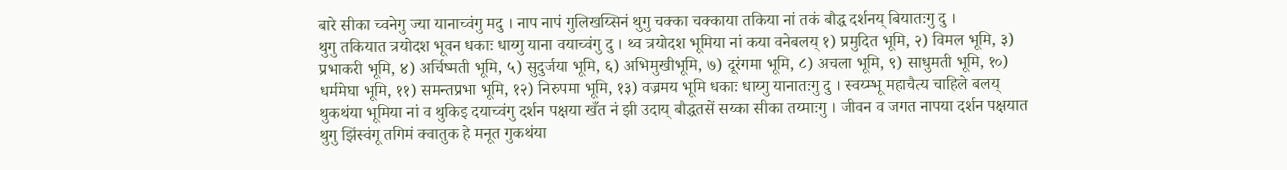बारे सीका च्वनेगु ज्या यानाच्वंगु मदु । नाप नापं गुलिखय्सिनं थुगु चक्का चक्काया तकिया नां तकं बौद्ध दर्शनय् बियातःगु दु ।
थुगु तकियात त्रयोदश भूवन धकाः धाय्गु याना वयाच्वंगु दु । थ्व त्रयोदश भूमिया नां कया वनेबलय् १) प्रमुदित भूमि, २) विमल भूमि, ३) प्रभाकरी भूमि, ४) अर्चिष्मती भूमि, ५) सुदुर्जया भूमि, ६) अभिमुखीभूमि, ७) दूरंगमा भूमि, ८) अचला भूमि, ९) साधुमती भूमि, १०) धर्ममेघा भूमि, ११) समन्तप्रभा भूमि, १२) निरुपमा भूमि, १३) वज्रमय भूमि धकाः धाय्गु यानातःगु दु । स्वय्म्भू महाचैत्य चाहिले बलय् थुकथंया भूमिया नां व थुकिइ दयाच्वंगु दर्शन पक्षया खँत नं झी उदाय् बौद्धतसें सय्का सीका तय्माःगु । जीवन व जगत नापया दर्शन पक्षयात थुगु झिंस्वंगू तगिमं क्वातुक हे मनूत गुकथंया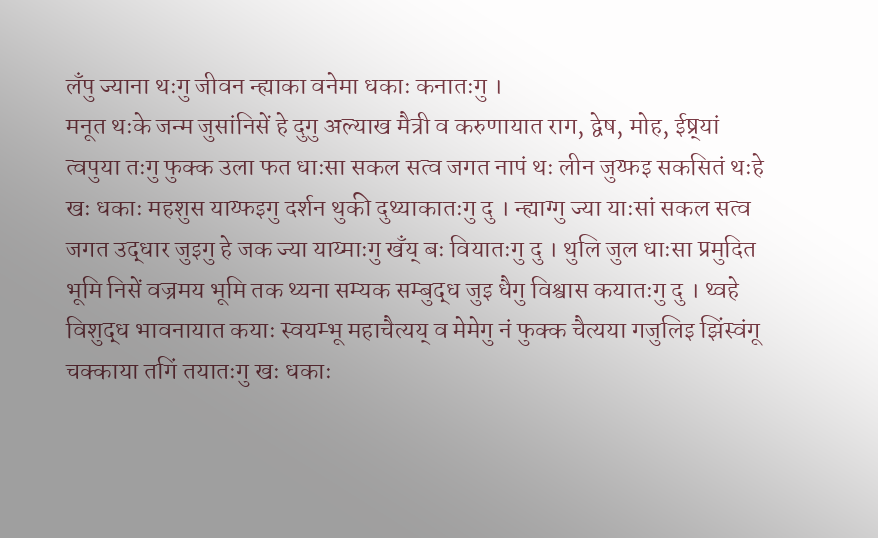लँपु ज्याना थःगु जीवन न्ह्याका वनेमा धकाः कनातःगु ।
मनूत थःके जन्म जुसांनिसें हे दुगु अल्याख मैत्री व करुणायात राग, द्वेष, मोह, ईष्र्यां त्वपुया तःगु फुक्क उला फत धाःसा सकल सत्व जगत नापं थः लीन जुय्फइ सकसितं थःहे खः धकाः महशुस याय्फइगु दर्शन थुकी दुथ्याकातःगु दु । न्ह्याग्गु ज्या याःसां सकल सत्व जगत उद्धार जुइगु हे जक ज्या याय्माःगु खँय् बः वियातःगु दु । थुलि जुल धाःसा प्रमुदित भूमि निसें वज्रमय भूमि तक थ्यना सम्यक सम्बुद्ध जुइ धैगु विश्वास कयातःगु दु । थ्वहे विशुद्ध भावनायात कयाः स्वयम्भू महाचैत्यय् व मेमेगु नं फुक्क चैत्यया गजुलिइ झिंस्वंगू चक्काया तगिं तयातःगु खः धकाः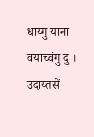धाय्गु याना वयाच्वंगु दु ।
उदाय्तसें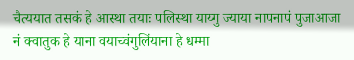चैत्ययात तसकं हे आस्था तयाः पलिस्था याय्गु ज्याया नापनापं पुजाआजा नं क्वातुक हे याना वयाच्वंगुलिंयाना हे धम्मा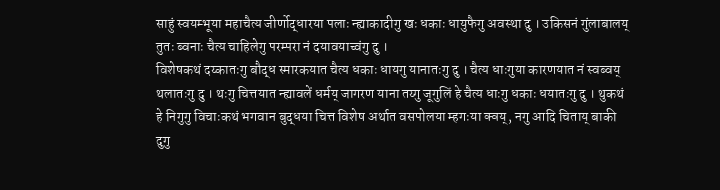साहुं स्वयम्भूया महाचैत्य जीर्णोद्धारया पलाः न्ह्याकादीगु खः धकाः धायुफैगु अवस्था दु । उकिसनं गुंलाबालय् तुतः ब्वनाः चैत्य चाहिलेगु परम्परा नं दयावयाच्वंगु दु ।
विशेषकथं दय्कातःगु बौद्ध स्मारकयात चैत्य धकाः धायगु यानातःगु दु । चैत्य धाःगुया कारणयात नं स्वब्वय् थलातःगु दु । थःगु चित्तयात न्ह्यावलें धर्मय् जागरण याना तय्गु जूगुलिं हे चैत्य धाःगु धकाः धयातःगु दु । थुकथं हे निगुगु विचाःकथं भगवान बुद्धया चित्त विशेष अर्थात वसपोलया म्हगःया क्वय्, नगु आदि चिताय् बाकी दुगु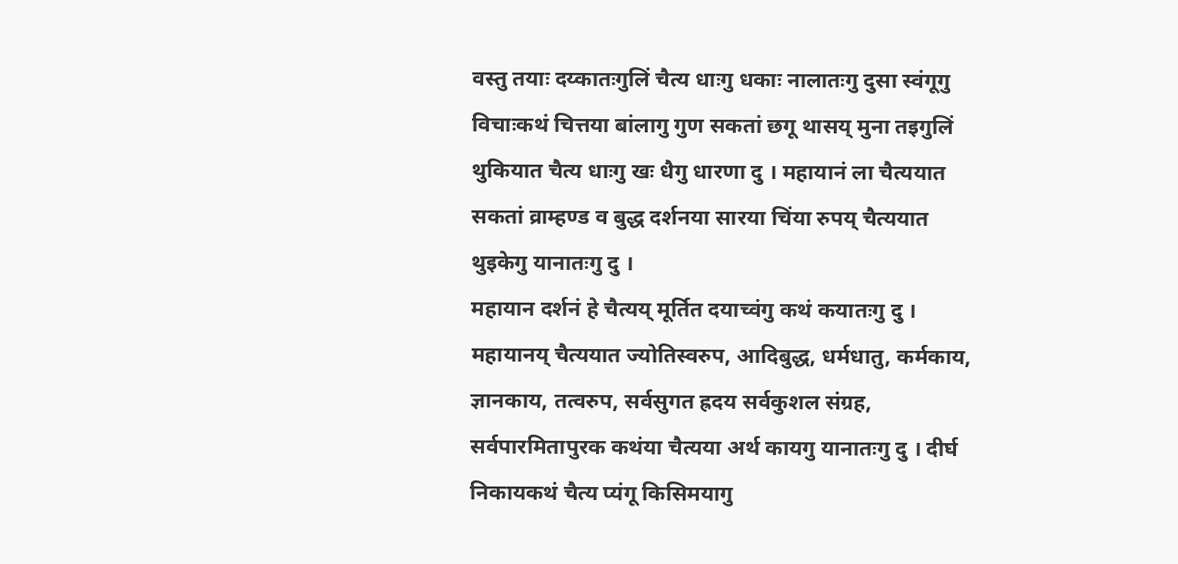वस्तु तयाः दय्कातःगुलिं चैत्य धाःगु धकाः नालातःगु दुसा स्वंगूगु विचाःकथं चित्तया बांलागु गुण सकतां छगू थासय् मुना तइगुलिं थुकियात चैत्य धाःगु खः धैगु धारणा दु । महायानं ला चैत्ययात सकतां व्राम्हण्ड व बुद्ध दर्शनया सारया चिंया रुपय् चैत्ययात थुइकेगु यानातःगु दु ।
महायान दर्शनं हे चैत्यय् मूर्तित दयाच्वंगु कथं कयातःगु दु । महायानय् चैत्ययात ज्योतिस्वरुप, आदिबुद्ध, धर्मधातु, कर्मकाय, ज्ञानकाय, तत्वरुप, सर्वसुगत ह्रदय सर्वकुशल संग्रह, सर्वपारमितापुरक कथंया चैत्यया अर्थ कायगु यानातःगु दु । दीर्घ निकायकथं चैत्य प्यंगू किसिमयागु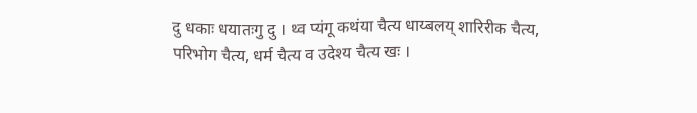दु धकाः धयातःगु दु । थ्व प्यंगू कथंया चैत्य धाय्बलय् शारिरीक चैत्य, परिभोग चैत्य, धर्म चैत्य व उदेश्य चैत्य खः ।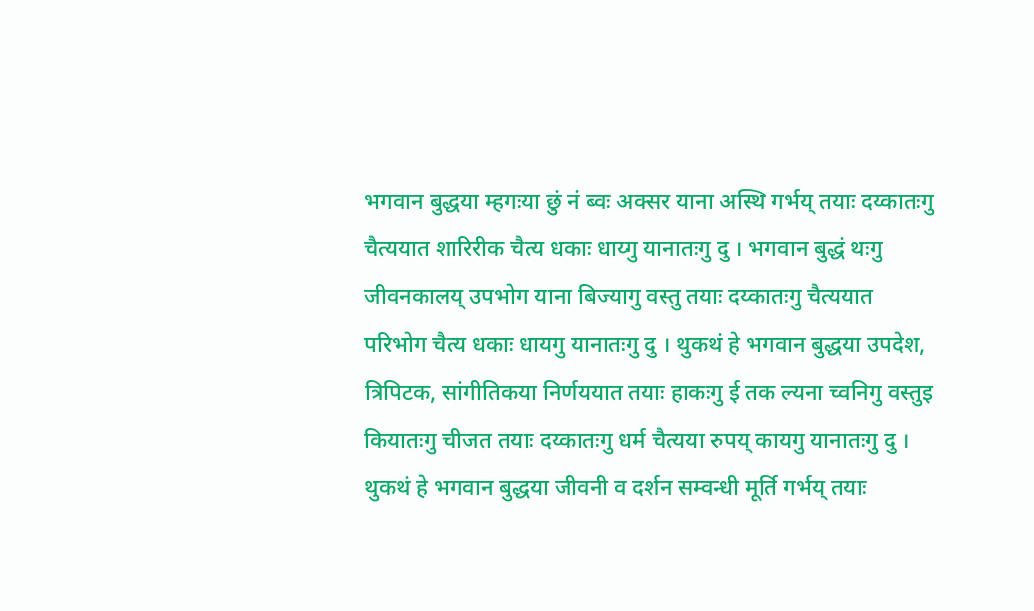भगवान बुद्धया म्हगःया छुं नं ब्वः अक्सर याना अस्थि गर्भय् तयाः दय्कातःगु चैत्ययात शारिरीक चैत्य धकाः धाय्गु यानातःगु दु । भगवान बुद्धं थःगु जीवनकालय् उपभोग याना बिज्यागु वस्तु तयाः दय्कातःगु चैत्ययात परिभोग चैत्य धकाः धायगु यानातःगु दु । थुकथं हे भगवान बुद्धया उपदेश, त्रिपिटक, सांगीतिकया निर्णययात तयाः हाकःगु ई तक ल्यना च्वनिगु वस्तुइ कियातःगु चीजत तयाः दय्कातःगु धर्म चैत्यया रुपय् कायगु यानातःगु दु । थुकथं हे भगवान बुद्धया जीवनी व दर्शन सम्वन्धी मूर्ति गर्भय् तयाः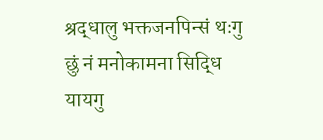श्रद्धालु भक्तजनपिन्सं थःगु छुं नं मनोकामना सिद्धि यायगु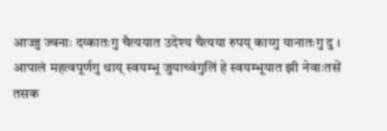आज्जु ज्वनाः दय्कातःगु चैत्ययात उदेश्य चैत्यया रुपय् काय्गु यानातःगु दु ।
आपालं महत्वपूर्णगु थाय् स्वयम्भू जुयाच्वंगुलिं हे स्वयम्भूयात झी नेवाःतसें तसक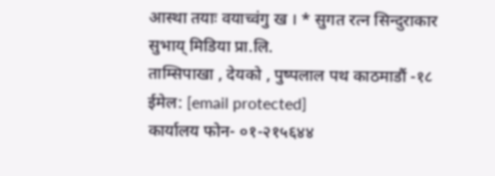आस्था तयाः वयाच्वंगु ख । * सुगत रत्न सिन्दुराकार
सुभाय् मिडिया प्रा.लि.
ताम्सिपाखा , देयको , पुष्पलाल पथ काठमाडौं -१८
ईमेल: [email protected]
कार्यालय फोन- ०१-२१५६४४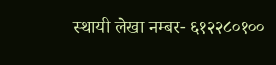स्थायी लेखा नम्बर- ६१२२८०१००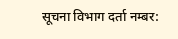सूचना विभाग दर्ता नम्बर: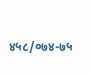४५८/०७४-७५